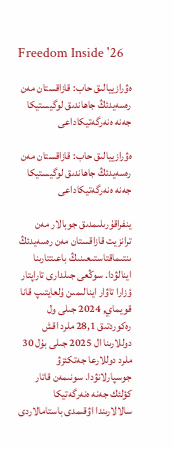Freedom Inside '26

ەۋرازييالىق حاب: قازاقستان مەن رەسەيدئڭ جاھاندىق لوگيستيكا جەنە ەنەرگەتيكاداعى

ەۋرازييالىق حاب: قازاقستان مەن رەسەيدئڭ جاھاندىق لوگيستيكا جەنە ەنەرگەتيكاداعى

ينفراقۇرىلىمدىق جوبالار مەن ترانزيت قازاقستان مەن رەسەيدئڭ ىنتىماقتاستىعىنىڭ باعىتتارىنا اينالۋدا. سوڭعى جىلدارى تاراپتار ؤزارا تاۋار اينالىمىن ۇلعايتىپ قانا قويماي, 2024 جىلى ول رەكوردتىق 28,1 ملرد اقش دوللارىنا ال 2025 جىلى بۇل 30 ملرد دوللارعا جەتكئزۋ جوسپارلانۋدا. سونىمەن قاتار كؤلئك جەنە ەنەرگەتيكا سالالارىندا اۋقىمدى باستامالاردى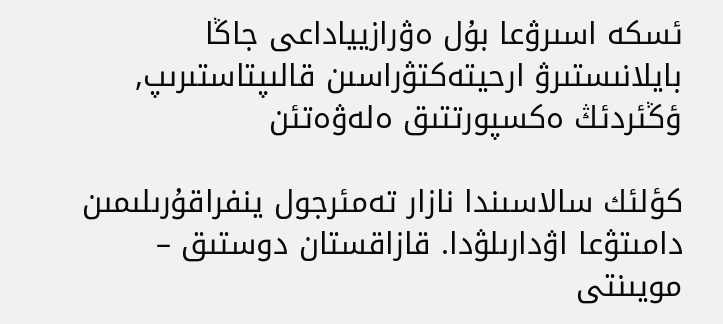ئسكە اسىرۋعا بۇل ەۋرازيياداعى جاڭا بايلانىستىرۋ ارحيتەكتۋراسىن قالىپتاستىرىپ, ؤڭئردئڭ ەكسپورتتىق ەلەۋەتئن

كؤلئك سالاسىندا نازار تەمئرجول ينفراقۇرىلىمىن دامىتۋعا اۋدارىلۋدا. قازاقستان دوستىق – مويىنتى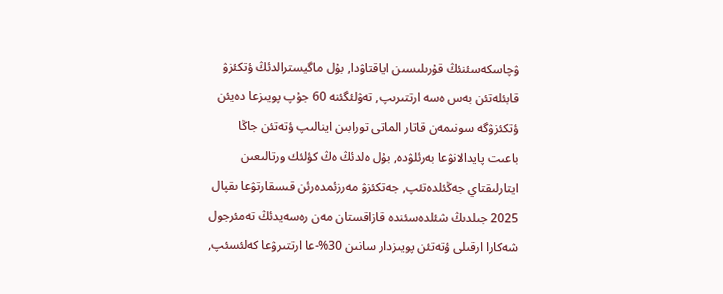ۋچاسكەسئنئڭ قۇرىلىسىن اياقتاۋدا, بۇل ماگيسترالدئڭ ؤتكئزۋ قابئلەتئن بەس ەسە ارتتىرىپ, تەۋلئگئنە 60 جۇپ پويىزعا دەيئن ؤتكئزۋگە سونىمەن قاتار الماتى تورابىن اينالىپ ؤتەتئن جاڭا باعىت پايدالانۋعا بەرئلۋدە, بۇل ەلدئڭ ەڭ كؤلئك ورتالىعىن ايتارلىقتاي جەڭئلدەتئپ, جەتكئزۋ مەرزئمدەرئن قىسقارتۋعا ىقپال 2025 جىلدىڭ شئلدەسئندە قازاقستان مەن رەسەيدئڭ تەمئرجول شەكارا ارقىلى ؤتەتئن پويىزدار سانىن 30%-عا ارتتىرۋعا كەلئسئپ,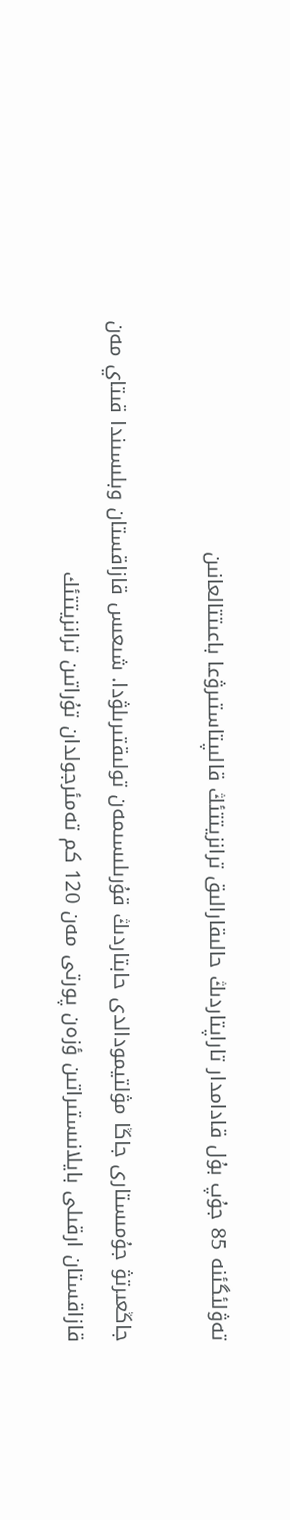تەۋلئگئنە 85 جۇپ بۇل قادامدار تاراپتاردىڭ حالىقارالىق ترانزيتتئڭ قالىپتاستىرۋعا باعىتتالعانىن

جاڭعىرتۋ جۇمىستارى جاڭا مۋلتيمودالدى حابتاردىڭ قۇرىلىسىمەن تولىقتىرىلۋدا. شىعىس قازاقستان وبلىسىندا قىتاي مەن قازاقستان ارقىلى بايلانىستىراتىن ؤزەن پورتى مەن 120 كم تەمئرجولدان تۇراتىن ترانزيتتئك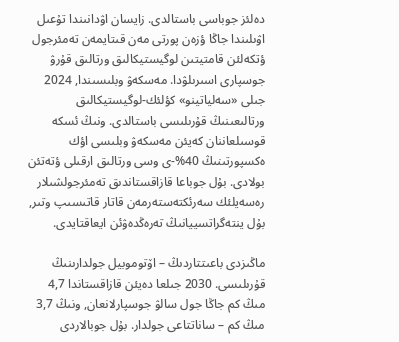دەلئز جوباسى باستالدى. زايسان اۋدانىندا تۇعىل اۋىلىندا جاڭا ؤزەن پورتى مەن قىتايمەن تەمئرجول ؤتكەلئن قامتيتىن لوگيستيكالىق ورتالىق قۇرۋ جوسپارى اسىرىلۋدا. مەسكەۋ وبلىسىندا, 2024 جىلى «سەلياتينو» كؤلئك-لوگيستيكالىق ورتالىعىنىڭ قۇرىلىسى باستالدى. ونىڭ ئسكە قوسىلعاننان كەيئن مەسكەۋ وبلىسى اؤك ەكسپورتىنىڭ 40%-ى وسى ورتالىق ارقىلى ؤتەتئن بولادى. بۇل جوباعا قازاقستاندىق تەمئرجولشىلار رەسەيلئك سەرئكتەستەرمەن قاتار قاتىسىپ وتىر, بۇل ينتەگراتسييانىڭ تەرەڭدەۋئن ايعاقتايدى.

ماڭىزدى باعىتتاردىڭ – اۆتوموبيل جولدارىنىڭ قۇرىلىسى. 2030 جىلعا دەيئن قازاقستاندا 4,7 مىڭ كم جاڭا جول سالۋ جوسپارلانعان, ونىڭ 3,7 مىڭ كم – ساناتتاعى جولدار. بۇل جوبالاردى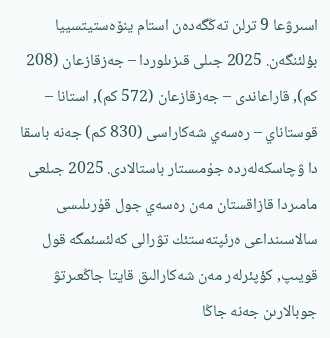اسىرۋعا 9 ترلن تەڭگەدەن استام ينۆەستيتسييا بؤلئنگەن. 2025 جىلى قىزىلوردا – جەزقازعان (208 كم), قاراعاندى – جەزقازعان (572 كم), استانا – قوستاناي – رەسەي شەكاراسى (830 كم) جەنە باسقا دا ۋچاسكەلەردە جۇمىستار باستالادى. 2025 جىلعى مامىردا قازاقستان مەن رەسەي جول قۇرىلىسى سالاسىنداعى ەرئپتەستئك تۋرالى كەلئسئمگە قول قويىپ, كؤپئرلەر مەن شەكارالىق قايتا جاڭعىرتۋ جوبالارىن جەنە جاڭا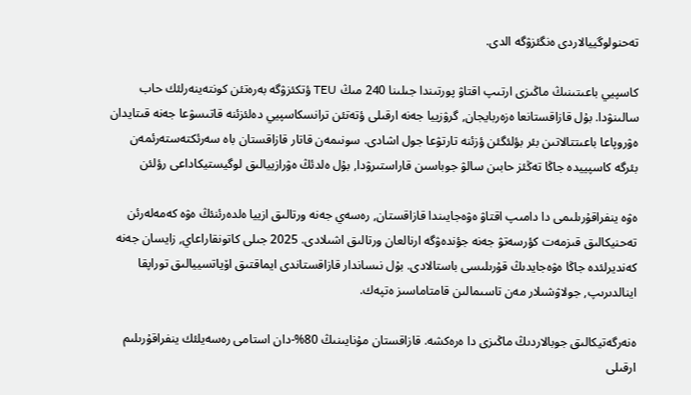تەحنولوگييالاردى ەنگئزۋگە الدى.

كاسپيي باعىتىنىڭ ماڭىزى ارتىپ اقتاۋ پورتىندا جىلىنا 240 مىڭ TEU ؤتكئزۋگە بەرەتئن كونتەينەرلئك حاب سالىنۋدا. بۇل قازاقستانعا ەزەربايجان, گرۋزييا جەنە ارقىلى ؤتەتئن ترانسكاسپيي دەلئزئنە قاتىسۋعا جەنە قىتايدان ەۋروپاعا باعىتتالاتىن بئر بؤلئگئن ؤزئنە تارتۋعا جول اشادى. سونىمەن قاتار قازاقستان باە سەرئكتەستەرئمەن بئرگە كاسپييدە جاڭا تەڭئز حابىن سالۋ جوباسىن قاراستىرۋدا, بۇل ەلدئڭ ەۋرازييالىق لوگيستيكاداعى رؤلئن

ەۋە ينفراقۇرىلىمى دا دامىپ اقتاۋ ەۋەجايىندا قازاقستان, رەسەي جەنە ورتالىق ازييا ەلدەرئنئڭ ەۋە كەمەلەرئن تەحنيكالىق قىزمەت كؤرسەتۋ جەنە جؤندەۋگە ارنالعان ورتالىق اشىلادى. 2025 جىلى كاتونقاراعاي, زايسان جەنە كەنديرلئدە جاڭا ەۋەجايدىڭ قۇرىلىسى باستالادى. بۇل نىساندار قازاقستاندى ايماقتىق اۆياتسييالىق توراپقا اينالدىرىپ, جولاۋشىلار مەن تاسىمالىن قامتاماسىز ەتپەك.

ەنەرگەتيكالىق جوبالاردىڭ ماڭىزى دا ەرەكشە. قازاقستان مۇنايىنىڭ 80%-دان استامى رەسەيلئك ينفراقۇرىلىم ارقىلى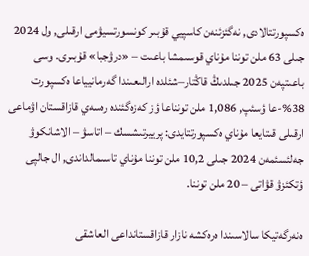ەكسپورتتالادى, نەگئزئنەن كاسپيي قۇبىر كونسورتسيۋمى ارقىلى, ول 2024 جىلى 63 ملن توننا مۇناي قوسىمشا باعىت – «درۋجبا» قۇبىرى. وسى باعىتپەن 2025 جىلدىڭ قاڭتار–شئلدە ارالىعىندا گەرمانيياعا ەكسپورت 38%-عا ؤسئپ, 1,086 ملن تونناعا ؤز كەزەگئندە رەسەي قازاقستان اۋماعى ارقىلى قىتايعا مۇناي ەكسپورتتايدى: پرييرتىشسك – اتاسۋ – الاشانكوۋ جەلئسئمەن 2024 جىلى 10,2 ملن توننا مۇناي تاسىمالداندى, ال جالپى ؤتكئزۋ قۋاتى – 20 ملن توننا.

ەنەرگەتيكا سالاسىندا ەرەكشە نازار قازاقستانداعى العاشقى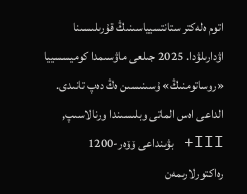اتوم ەلەكتر ستانتسيياسىنىڭ قۇرىلىسىنا اۋدارىلۋدا. 2025 جىلعى ماۋسىمدا كوميسسييا «روساتومنىڭ» ۇسىنىسىن ەڭ دەپ تانىدى. الداعى اەس الماتى وبلىسىندا ورنالاسىپ, III+ بۋىنداعى ۆۆەر-1200 رەاكتورلارىمەن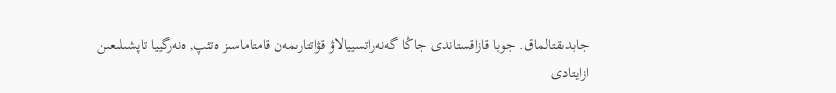جابدىقتالماق. جوبا قازاقستاندى جاڭا گەنەراتسييالاۋ قۋاتتارىمەن قامتاماسىز ەتئپ, ەنەرگييا تاپشىلىعىن ازايتادى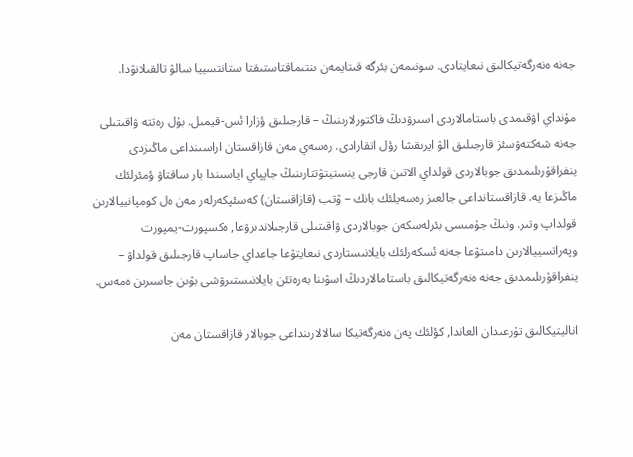جەنە ەنەرگەتيكالىق نىعايتادى. سونىمەن بئرگە قىتايمەن ىنتىماقتاستىقتا ستانتسييا سالۋ تالقىلانۋدا.

مۇنداي اۋقىمدى باستامالاردى اسىرۋدىڭ فاكتورلارىنىڭ – قارجىلىق ؤزارا ئس-قيمىل. بۇل رەتتە ۋاقىتىلى جەنە شەكتەۋسئز قارجىلىق الۋ ايرىقشا رؤل اتقارادى. رەسەي مەن قازاقستان اراسىنداعى ماڭىزدى ينفراقۇرىلىمدىق جوبالاردى قولداي الاتىن قارجى ينستيتۋتتارىنىڭ جاپپاي اياسىندا بار ساقتاۋ ؤمئرلئك ماڭىزعا يە. قازاقستانداعى جالعىز رەسەيلئك بانك – ۆتب (قازاقستان) كەسئپكەرلەر مەن ەل كومپانييالارىن قولداپ وتىر. ونىڭ جۇمىسى بئرلەسكەن جوبالاردى ۋاقىتىلى قارجىلاندىرۋعا, ەكسپورت-يمپورت وپەراتسييالارىن دامىتۋعا جەنە ئسكەرلئك بايلانىستاردى نىعايتۋعا جاعداي جاساپ قارجىلىق قولداۋ – ينفراقۇرىلىمدىق جەنە ەنەرگەتيكالىق باستامالاردىڭ اسۋىنا بەرەتئن بايلانىستىرۋشى بۋىن جاسىرىن ەمەس.

اناليتيكالىق تۇرعىدان العاندا, كؤلئك پەن ەنەرگەتيكا سالالارىنداعى جوبالار قازاقستان مەن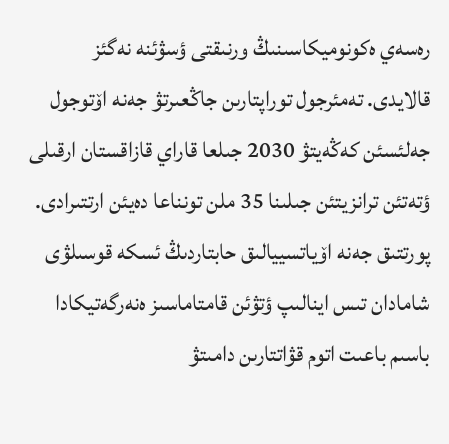رەسەي ەكونوميكاسىنىڭ ورنىقتى ؤسۋئنە نەگئز قالايدى. تەمئرجول توراپتارىن جاڭعىرتۋ جەنە اۆتوجول جەلئسئن كەڭەيتۋ 2030 جىلعا قاراي قازاقستان ارقىلى ؤتەتئن ترانزيتئن جىلىنا 35 ملن تونناعا دەيئن ارتتىرادى. پورتتىق جەنە اۆياتسييالىق حابتاردىڭ ئسكە قوسىلۋى شامادان تىس اينالىپ ؤتۋئن قامتاماسىز ەنەرگەتيكادا باسىم باعىت اتوم قۋاتتارىن دامىتۋ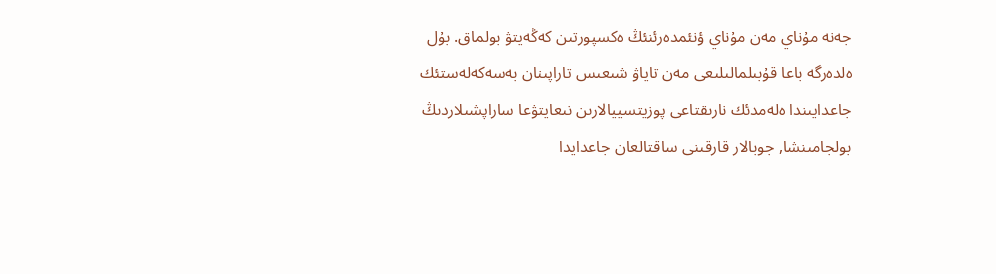جەنە مۇناي مەن مۇناي ؤنئمدەرئنئڭ ەكسپورتىن كەڭەيتۋ بولماق. بۇل ەلدەرگە باعا قۇبىلمالىلىعى مەن تاياۋ شىعىس تاراپىنان بەسەكەلەستئك جاعدايىندا ەلەمدئك نارىقتاعى پوزيتسييالارىن نىعايتۋعا ساراپشىلاردىڭ بولجامىنشا, جوبالار قارقىنى ساقتالعان جاعدايدا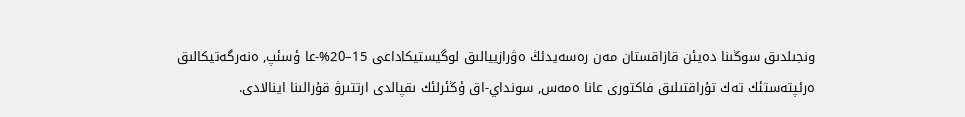ونجىلدىق سوڭىنا دەيئن قازاقستان مەن رەسەيدئڭ ەۋرازييالىق لوگيستيكاداعى 15–20%-عا ؤسئپ, ەنەرگەتيكالىق ەرئپتەستئك تەك تۇراقتىلىق فاكتورى عانا ەمەس, سونداي-اق ؤڭئرلئك ىقپالدى ارتتىرۋ قۇرالىنا اينالادى.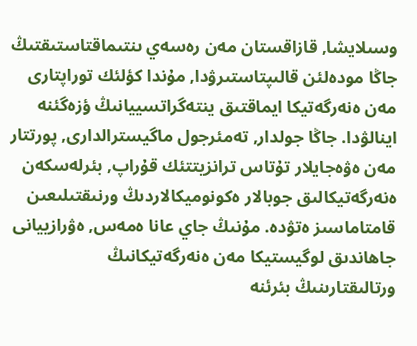وسىلايشا, قازاقستان مەن رەسەي ىنتىماقتاستىقتىڭ جاڭا مودەلئن قالىپتاستىرۋدا, مۇندا كؤلئك توراپتارى مەن ەنەرگەتيكا ايماقتىق ينتەگراتسييانىڭ ؤزەگئنە اينالۋدا. جاڭا جولدار, تەمئرجول ماگيسترالدارى, پورتتار مەن ەۋەجايلار تۇتاس ترانزيتتئك قۇراپ, بئرلەسكەن ەنەرگەتيكالىق جوبالار ەكونوميكالاردىڭ ورنىقتىلىعىن قامتاماسىز ەتۋدە. مۇنىڭ جاي عانا ەمەس, ەۋرازييانى جاھاندىق لوگيستيكا مەن ەنەرگەتيكانىڭ ورتالىقتارىنىڭ بئرئنە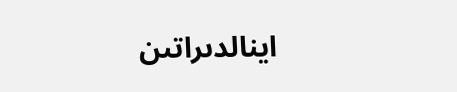اينالدىراتىن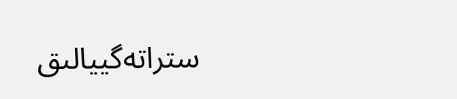ستراتەگييالىق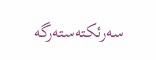سەرئكتەستەرگە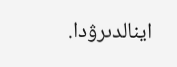اينالدىرۋدا.